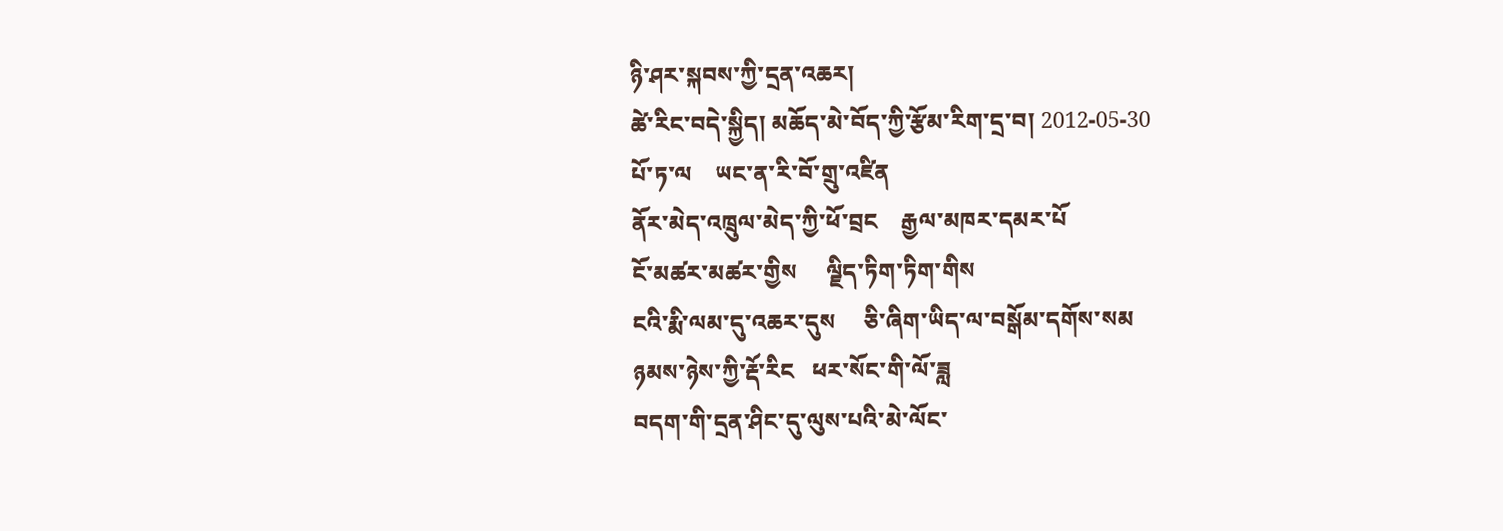ཉི་ཤར་སྐབས་ཀྱི་དྲན་འཆར།
ཚེ་རིང་བདེ་སྐྱིད། མཆོད་མེ་བོད་ཀྱི་རྩོམ་རིག་དྲ་བ། 2012-05-30
པོ་ཏ་ལ    ཡང་ན་རི་བོ་གྲུ་འཛིན
ནོར་མེད་འཁྲུལ་མེད་ཀྱི་ཕོ་བྲང    རྒྱལ་མཁར་དམར་པོ
ངོ་མཚར་མཚར་གྱིས     ལྗིད་ཏིག་ཏིག་གིས
ངའི་རྨི་ལམ་དུ་འཆར་དུས     ཅི་ཞིག་ཡིད་ལ་བསྒོམ་དགོས་སམ
ཉམས་ཉེས་ཀྱི་རྡོ་རིང   ཕར་སོང་གི་ལོ་ཟླ
བདག་གི་དྲན་ཤིང་དུ་ལུས་པའི་མེ་ལོང་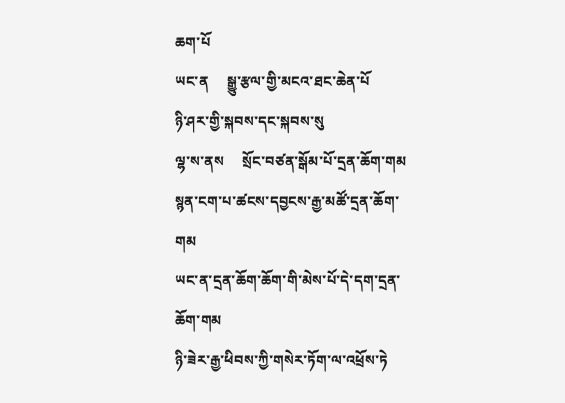ཆག་པོ
ཡང་ན     སྒྱུ་རྩལ་གྱི་མངའ་ཐང་ཆེན་པོ
ཉི་ཤར་གྱི་སྐབས་དང་སྐབས་སུ
ལྷ་ས་ནས     སྲོང་བཙན་སྒོམ་པོ་དྲན་ཆོག་གམ
སྙན་ངག་པ་ཚངས་དབྱངས་རྒྱ་མཚོ་དྲན་ཆོག་གམ
ཡང་ན་དྲན་ཆོག་ཆོག་གི་མེས་པོ་དེ་དག་དྲན་ཆོག་གམ
ཉི་ཟེར་རྒྱ་ཕིབས་ཀྱི་གསེར་ཏོག་ལ་འཕྲོས་ཏེ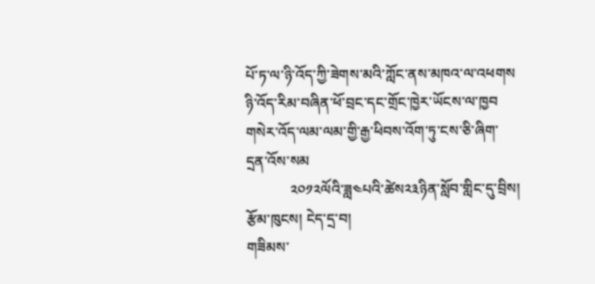པོ་ཏ་ལ་ཉི་འོད་ཀྱི་ཟེགས་མའི་ཀློང་ནས་མཁའ་ལ་འཕགས
ཉི་འོད་རིམ་བཞིན་ཕོ་བྲང་དང་གྲོང་ཁྱེར་ཡོངས་ལ་ཁྱབ
གསེར་འོད་ལམ་ལམ་གྱི་རྒྱ་ཕིབས་འོག་ཏུ་ངས་ཅི་ཞིག་དྲན་འོས་སམ
            ༢༠༡༢ལོའི་ཟླ༤པའི་ཚེས༢༣ཉིན་སློབ་གླིང་དུ་བྲིས།
རྩོམ་ཁུངས། ངེད་དྲ་བ།
གཟིམས་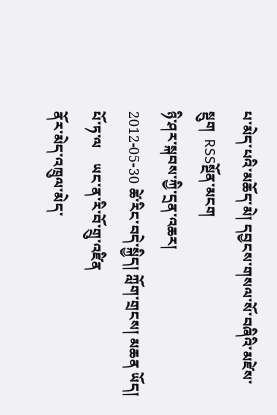པ་མེད་པའི་མཆོད་མེ། དབྱངས་གསལ་སོ་བཞིའི་མཛེས་སྡུག  RSSསྔོན་མངག
ཉི་ཤར་སྐབས་ཀྱི་དྲན་འཆར།
2012-05-30 ཚེ་རིང་བདེ་སྐྱིད། ཀློག་གྲངས། མཆན ཡོད།
པོ་ཏ་ལ    ཡང་ན་རི་བོ་གྲུ་འཛིན
ནོར་མེད་འཁྲུལ་མེད་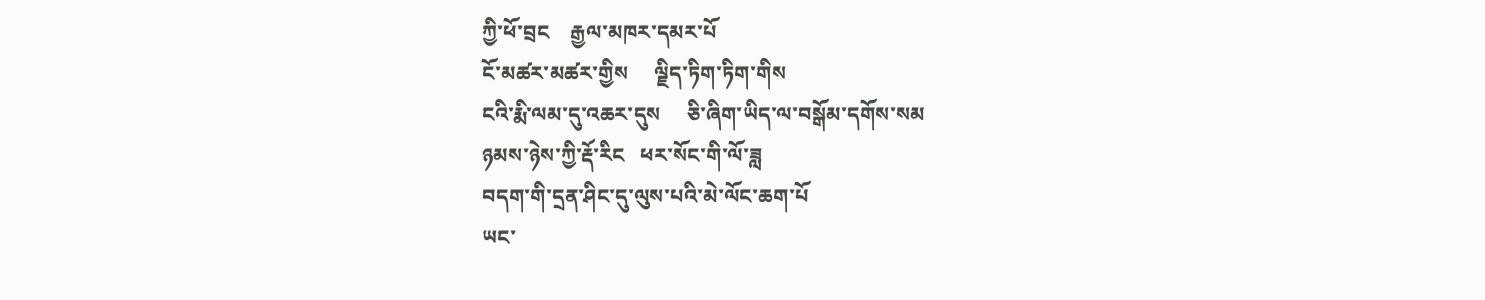ཀྱི་ཕོ་བྲང    རྒྱལ་མཁར་དམར་པོ
ངོ་མཚར་མཚར་གྱིས     ལྗིད་ཏིག་ཏིག་གིས
ངའི་རྨི་ལམ་དུ་འཆར་དུས     ཅི་ཞིག་ཡིད་ལ་བསྒོམ་དགོས་སམ
ཉམས་ཉེས་ཀྱི་རྡོ་རིང   ཕར་སོང་གི་ལོ་ཟླ
བདག་གི་དྲན་ཤིང་དུ་ལུས་པའི་མེ་ལོང་ཆག་པོ
ཡང་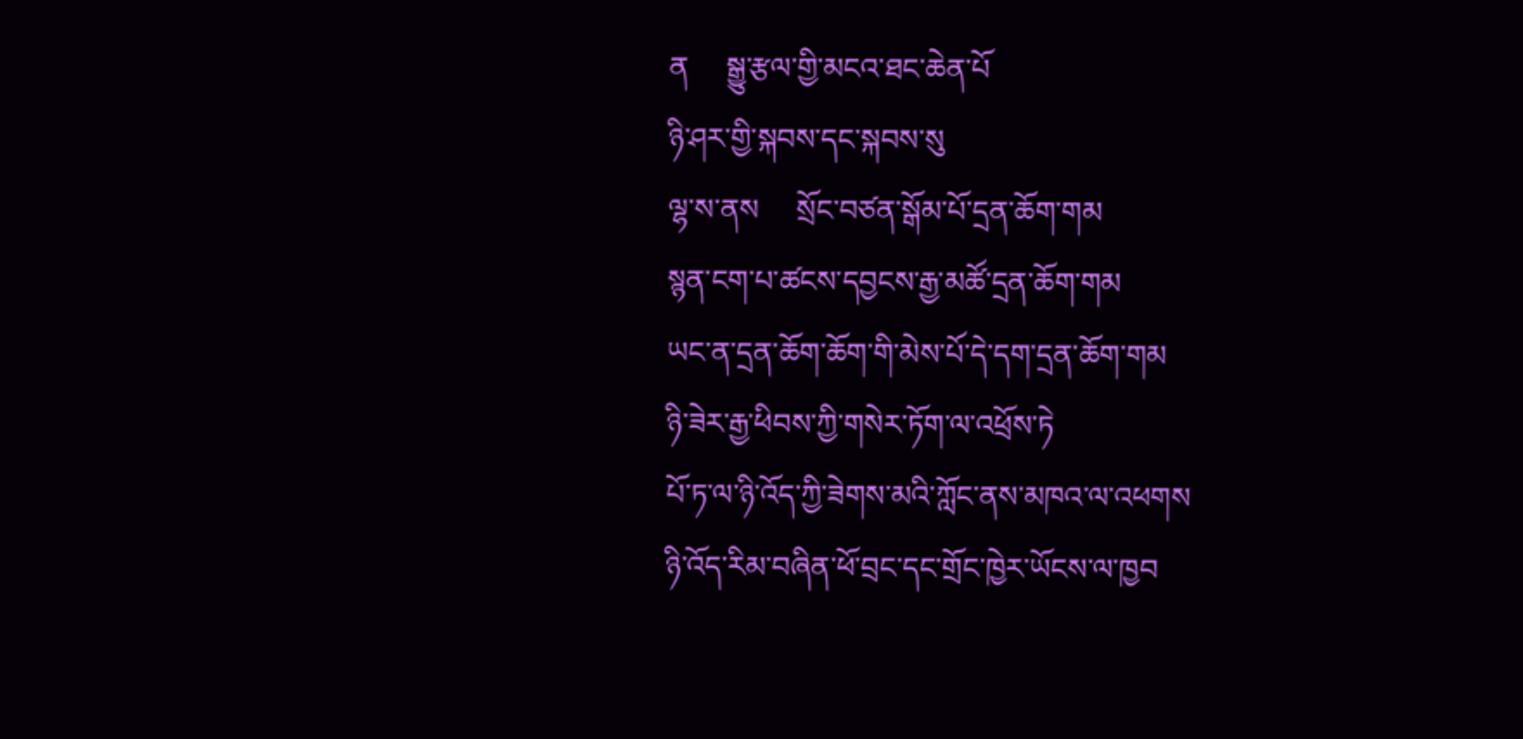ན     སྒྱུ་རྩལ་གྱི་མངའ་ཐང་ཆེན་པོ
ཉི་ཤར་གྱི་སྐབས་དང་སྐབས་སུ
ལྷ་ས་ནས     སྲོང་བཙན་སྒོམ་པོ་དྲན་ཆོག་གམ
སྙན་ངག་པ་ཚངས་དབྱངས་རྒྱ་མཚོ་དྲན་ཆོག་གམ
ཡང་ན་དྲན་ཆོག་ཆོག་གི་མེས་པོ་དེ་དག་དྲན་ཆོག་གམ
ཉི་ཟེར་རྒྱ་ཕིབས་ཀྱི་གསེར་ཏོག་ལ་འཕྲོས་ཏེ
པོ་ཏ་ལ་ཉི་འོད་ཀྱི་ཟེགས་མའི་ཀློང་ནས་མཁའ་ལ་འཕགས
ཉི་འོད་རིམ་བཞིན་ཕོ་བྲང་དང་གྲོང་ཁྱེར་ཡོངས་ལ་ཁྱབ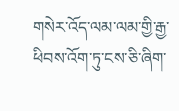གསེར་འོད་ལམ་ལམ་གྱི་རྒྱ་ཕིབས་འོག་ཏུ་ངས་ཅི་ཞིག་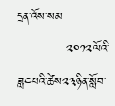དྲན་འོས་སམ
            ༢༠༡༢ལོའི་ཟླ༤པའི་ཚེས༢༣ཉིན་སློབ་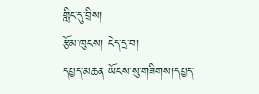གླིང་དུ་བྲིས།
རྩོམ་ཁུངས། ངེད་དྲ་བ།
དཔྱད་མཆན ཡོངས་སུ་གཟིགས།དཔྱད་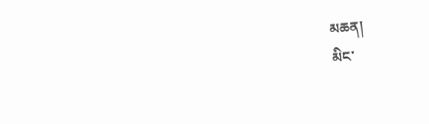མཆན།
མིང་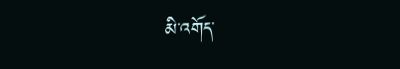མི་འགོད་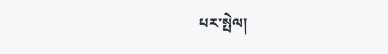པར་སྤེལ།